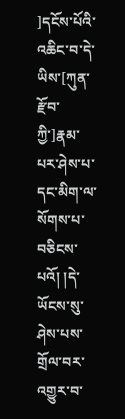]དངོས་པོའི་འཆིང་བ་དེ་ཡིས་[ཀུན་རྫོབ་ཀྱི་]རྣམ་པར་ཤེས་པ་དང་མིག་ལ་སོགས་པ་བཅིངས་པའོ། །དེ་ཡོངས་སུ་ཤེས་པས་གྲོལ་བར་འགྱུར་བ་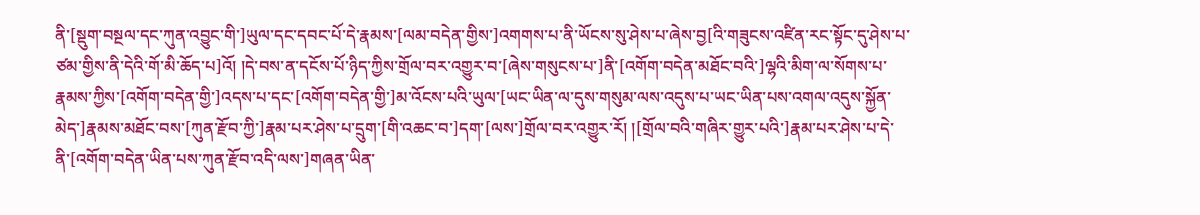ནི་[སྡུག་བསྔལ་དང་ཀུན་འབྱུང་གི་]ཡུལ་དང་དབང་པོ་དེ་རྣམས་[ལམ་བདེན་གྱིས་]འགགས་པ་ནི་ཡོངས་སུ་ཤེས་པ་ཞེས་བྱ[འི་གཟུངས་འཛིན་རང་སྟོང་དུ་ཤེས་པ་ཙམ་གྱིས་ནི་དེའི་གོ་མི་ཆོད་པ]འོ། །དེ་བས་ན་དངོས་པོ་ཉིད་ཀྱིས་གྲོལ་བར་འགྱུར་བ་[ཞེས་གསུངས་པ་]ནི་[འགོག་བདེན་མཐོང་བའི་]ལྷའི་མིག་ལ་སོགས་པ་རྣམས་ཀྱིས་[འགོག་བདེན་གྱི་]འདས་པ་དང་[འགོག་བདེན་གྱི་]མ་འོངས་པའི་ཡུལ་[ཡང་ཡིན་ལ་དུས་གསུམ་ལས་འདུས་པ་ཡང་ཡིན་པས་འགལ་འདུས་སྐྱོན་མེད་]རྣམས་མཐོང་བས་[ཀུན་རྫོབ་ཀྱི་]རྣམ་པར་ཤེས་པ་དྲུག་[གི་འཆང་བ་]དག་[ལས་]གྲོལ་བར་འགྱུར་རོ། །[གྲོལ་བའི་གཞིར་གྱུར་པའི་]རྣམ་པར་ཤེས་པ་དེ་ནི་[འགོག་བདེན་ཡིན་པས་ཀུན་རྫོབ་འདི་ལས་]གཞན་ཡིན་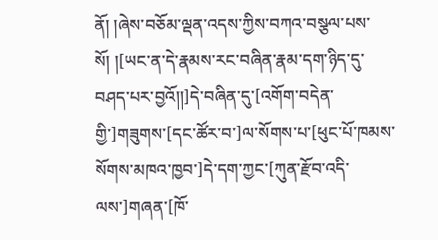ནོ། །ཞེས་བཅོམ་ལྡན་འདས་ཀྱིས་བཀའ་བསྩལ་པས་སོ། །[ཡང་ན་དེ་རྣམས་རང་བཞིན་རྣམ་དག་ཉིད་དུ་བཤད་པར་བྱའོ།།]དེ་བཞིན་དུ་[འགོག་བདེན་གྱི་]གཟུགས་[དང་ཚོར་བ་]ལ་སོགས་པ་[ཕུང་པོ་ཁམས་སོགས་མཁའ་ཁྱབ་]དེ་དག་ཀྱང་[ཀུན་རྫོབ་འདི་ལས་]གཞན་[ཁོ་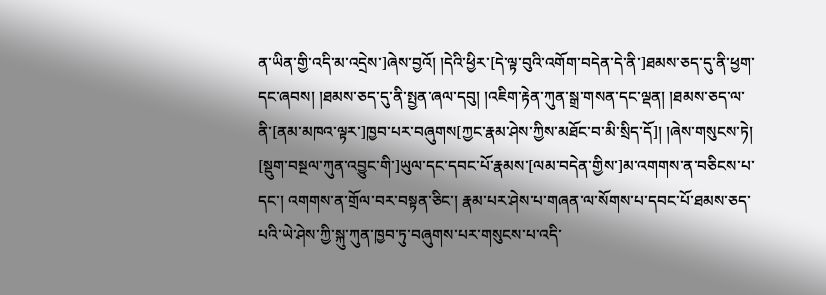ན་ཡིན་གྱི་འདི་མ་འདྲེས་]ཞེས་བྱའོ། །དེའི་ཕྱིར་[དེ་ལྟ་བུའི་འགོག་བདེན་དེ་ནི་]ཐམས་ཅད་དུ་ནི་ཕྱག་དང་ཞབས། །ཐམས་ཅད་དུ་ནི་སྤྱན་ཞལ་དབུ། །འཇིག་རྟེན་ཀུན་སྒྲ་གསན་དང་ལྡན། །ཐམས་ཅད་ལ་ནི་[ནམ་མཁའ་ལྟར་]ཁྱབ་པར་བཞུགས[ཀྱང་རྣམ་ཤེས་ཀྱིས་མཐོང་བ་མི་སྲིད་དོ]། །ཞེས་གསུངས་ཏེ། [སྡུག་བསྔལ་ཀུན་འབྱུང་གི་]ཡུལ་དང་དབང་པོ་རྣམས་[ལམ་བདེན་གྱིས་]མ་འགགས་ན་བཅིངས་པ་དང་། འགགས་ན་གྲོལ་བར་བསྟན་ཅིང་། རྣམ་པར་ཤེས་པ་གཞན་ལ་སོགས་པ་དབང་པོ་ཐམས་ཅད་པའི་ཡེ་ཤེས་ཀྱི་སྐུ་ཀུན་ཁྱབ་ཏུ་བཞུགས་པར་གསུངས་པ་འདི་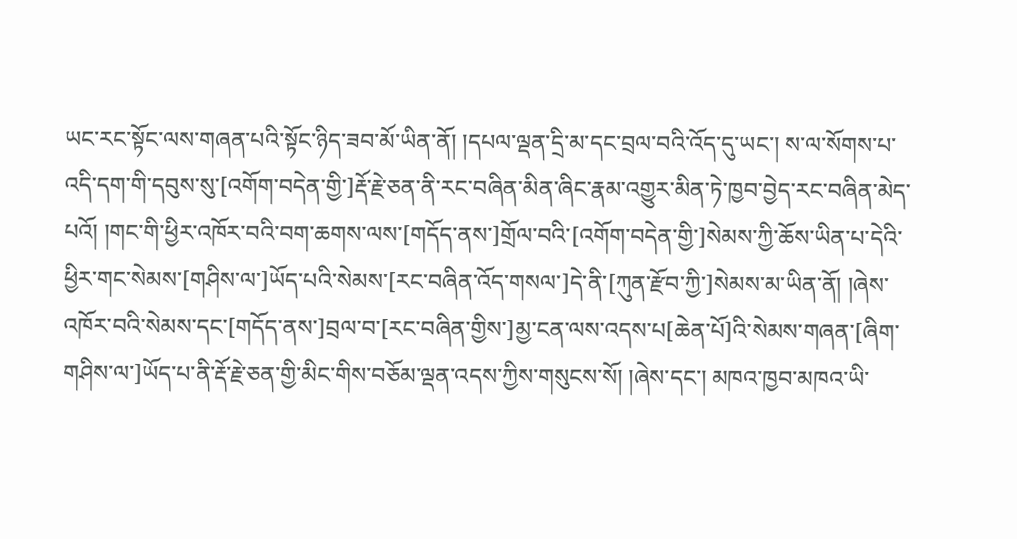ཡང་རང་སྟོང་ལས་གཞན་པའི་སྟོང་ཉིད་ཟབ་མོ་ཡིན་ནོ། །དཔལ་ལྡན་དྲི་མ་དང་བྲལ་བའི་འོད་དུ་ཡང་། ས་ལ་སོགས་པ་འདི་དག་གི་དབུས་སུ་[འགོག་བདེན་གྱི་]རྡོ་རྗེ་ཅན་ནི་རང་བཞིན་མིན་ཞིང་རྣམ་འགྱུར་མིན་ཏེ་ཁྱབ་བྱེད་རང་བཞིན་མེད་པའོ། །གང་གི་ཕྱིར་འཁོར་བའི་བག་ཆགས་ལས་[གདོད་ནས་]གྲོལ་བའི་[འགོག་བདེན་གྱི་]སེམས་ཀྱི་ཆོས་ཡིན་པ་དེའི་ཕྱིར་གང་སེམས་[གཤིས་ལ་]ཡོད་པའི་སེམས་[རང་བཞིན་འོད་གསལ་]དེ་ནི་[ཀུན་རྫོབ་ཀྱི་]སེམས་མ་ཡིན་ནོ། །ཞེས་འཁོར་བའི་སེམས་དང་[གདོད་ནས་]བྲལ་བ་[རང་བཞིན་གྱིས་]མྱ་ངན་ལས་འདས་པ[ཆེན་པོ]འི་སེམས་གཞན་[ཞིག་གཤིས་ལ་]ཡོད་པ་ནི་རྡོ་རྗེ་ཅན་གྱི་མིང་གིས་བཅོམ་ལྡན་འདས་ཀྱིས་གསུངས་སོ། །ཞེས་དང་། མཁའ་ཁྱབ་མཁའ་ཡི་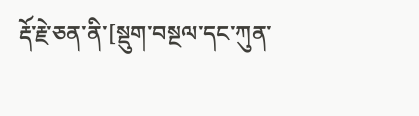རྡོ་རྗེ་ཅན་ནི་[སྡུག་བསྔལ་དང་ཀུན་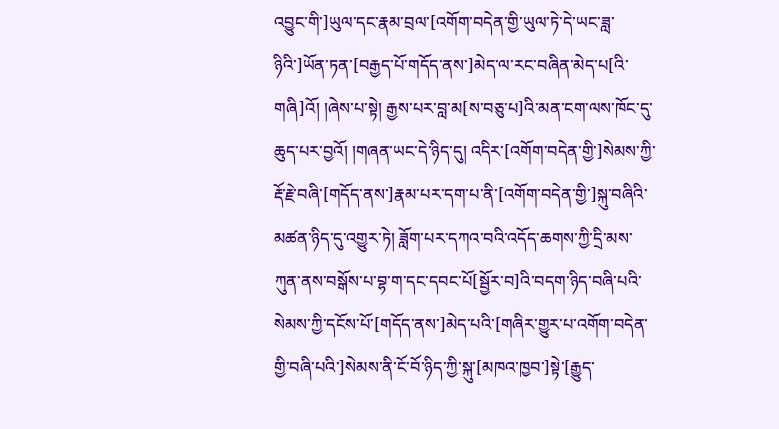འབྱུང་གི་]ཡུལ་དང་རྣམ་བྲལ་[འགོག་བདེན་གྱི་ཡུལ་ཏེ་དེ་ཡང་ཟླ་ཉིའི་]ཡོན་ཏན་[བརྒྱད་པོ་གདོད་ནས་]མེད་ལ་རང་བཞིན་མེད་པ[འི་གཞི]འོ། །ཞེས་པ་སྟེ། རྒྱས་པར་བླ་མ[ས་བཅུ་པ]འི་མན་ངག་ལས་ཁོང་དུ་ཆུད་པར་བྱའོ། །གཞན་ཡང་དེ་ཉིད་དུ། འདིར་[འགོག་བདེན་གྱི་]སེམས་ཀྱི་རྡོ་རྗེ་བཞི་[གདོད་ནས་]རྣམ་པར་དག་པ་ནི་[འགོག་བདེན་གྱི་]སྐུ་བཞིའི་མཚན་ཉིད་དུ་འགྱུར་ཏེ། ཟློག་པར་དཀའ་བའི་འདོད་ཆགས་ཀྱི་དྲི་མས་ཀུན་ནས་བསྒོས་པ་བྷ་ག་དང་དབང་པོ[སྦྱོར་བ]འི་བདག་ཉིད་བཞི་པའི་སེམས་ཀྱི་དངོས་པོ་[གདོད་ནས་]མེད་པའི་[གཞིར་གྱུར་པ་འགོག་བདེན་གྱི་བཞི་པའི་]སེམས་ནི་ངོ་བོ་ཉིད་ཀྱི་སྐུ་[མཁའ་ཁྱབ་]སྟེ་[རྒྱུད་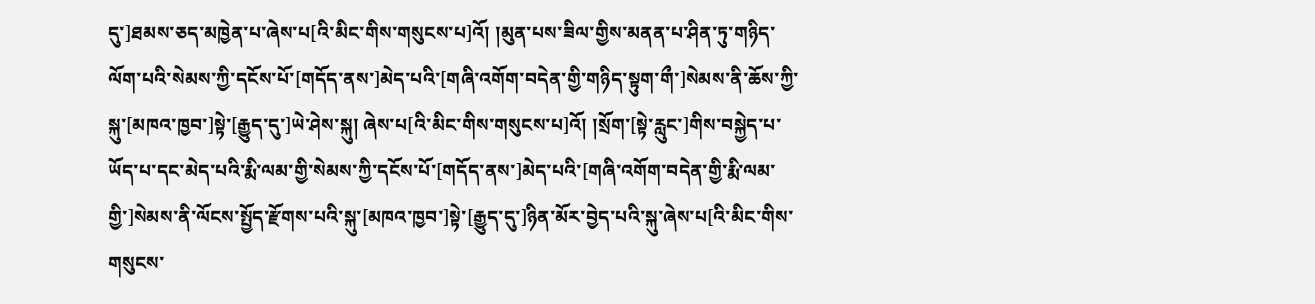དུ་]ཐམས་ཅད་མཁྱེན་པ་ཞེས་པ[འི་མིང་གིས་གསུངས་པ]འོ། །མུན་པས་ཟིལ་གྱིས་མནན་པ་ཤིན་ཏུ་གཉིད་ལོག་པའི་སེམས་ཀྱི་དངོས་པོ་[གདོད་ནས་]མེད་པའི་[གཞི་འགོག་བདེན་གྱི་གཉིད་སྟུག་གྀ་]སེམས་ནི་ཆོས་ཀྱི་སྐུ་[མཁའ་ཁྱབ་]སྟེ་[རྒྱུད་དུ་]ཡེ་ཤེས་སྐུ། ཞེས་པ[འི་མིང་གིས་གསུངས་པ]འོ། །སྲོག་[སྟེ་རླུང་]གིས་བསྐྱེད་པ་ཡོད་པ་དང་མེད་པའི་རྨི་ལམ་གྱི་སེམས་ཀྱི་དངོས་པོ་[གདོད་ནས་]མེད་པའི་[གཞི་འགོག་བདེན་གྱི་རྨི་ལམ་གྱི་]སེམས་ནི་ལོངས་སྤྱོད་རྫོགས་པའི་སྐུ་[མཁའ་ཁྱབ་]སྟེ་[རྒྱུད་དུ་]ཉིན་མོར་བྱེད་པའི་སྐུ་ཞེས་པ[འི་མིང་གིས་གསུངས་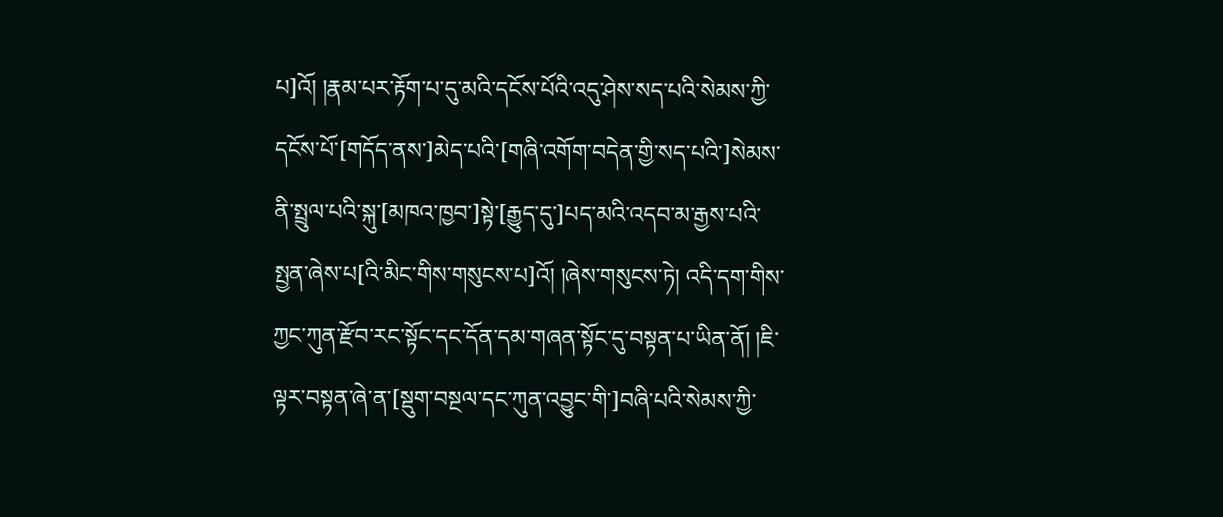པ]འོ། །རྣམ་པར་རྟོག་པ་དུ་མའི་དངོས་པོའི་འདུ་ཤེས་སད་པའི་སེམས་ཀྱི་དངོས་པོ་[གདོད་ནས་]མེད་པའི་[གཞི་འགོག་བདེན་གྱི་སད་པའི་]སེམས་ནི་སྤྲུལ་པའི་སྐུ་[མཁའ་ཁྱབ་]སྟེ་[རྒྱུད་དུ་]པད་མའི་འདབ་མ་རྒྱས་པའི་སྤྱན་ཞེས་པ[འི་མིང་གིས་གསུངས་པ]འོ། །ཞེས་གསུངས་ཏེ། འདི་དག་གིས་ཀྱང་ཀུན་རྫོབ་རང་སྟོང་དང་དོན་དམ་གཞན་སྟོང་དུ་བསྟན་པ་ཡིན་ནོ། །ཇི་ལྟར་བསྟན་ཞེ་ན་[སྡུག་བསྔལ་དང་ཀུན་འབྱུང་གི་]བཞི་པའི་སེམས་ཀྱི་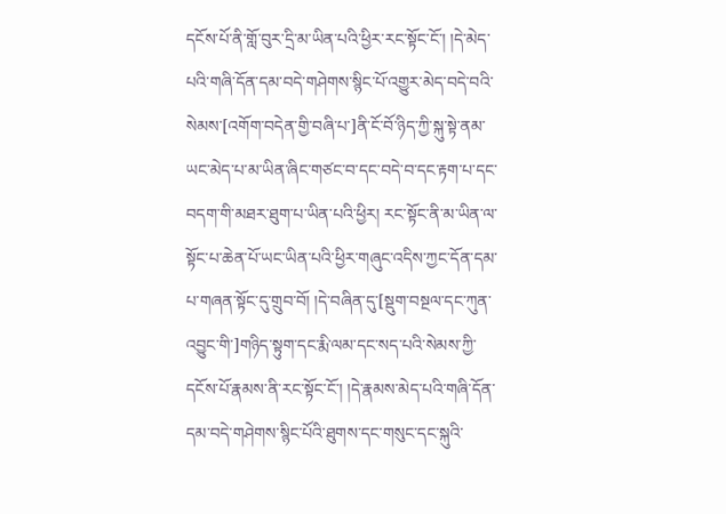དངོས་པོ་ནི་གློ་བུར་དྲི་མ་ཡིན་པའི་ཕྱིར་རང་སྟོང་ངོ་། །དེ་མེད་པའི་གཞི་དོན་དམ་བདེ་གཤེགས་སྙིང་པོ་འགྱུར་མེད་བདེ་བའི་སེམས་[འགོག་བདེན་གྱི་བཞི་པ་]ནི་ངོ་བོ་ཉིད་ཀྱི་སྐུ་སྟེ་ནམ་ཡང་མེད་པ་མ་ཡིན་ཞིང་གཙང་བ་དང་བདེ་བ་དང་རྟག་པ་དང་བདག་གི་མཐར་ཐུག་པ་ཡིན་པའི་ཕྱིར། རང་སྟོང་ནི་མ་ཡིན་ལ་སྟོང་པ་ཆེན་པོ་ཡང་ཡིན་པའི་ཕྱིར་གཞུང་འདིས་ཀྱང་དོན་དམ་པ་གཞན་སྟོང་དུ་གྲུབ་བོ། །དེ་བཞིན་དུ་[སྡུག་བསྔལ་དང་ཀུན་འབྱུང་གི་]གཉིད་སྟུག་དང་རྨི་ལམ་དང་སད་པའི་སེམས་ཀྱི་དངོས་པོ་རྣམས་ནི་རང་སྟོང་ངོ་། །དེ་རྣམས་མེད་པའི་གཞི་དོན་དམ་བདེ་གཤེགས་སྙིང་པོའི་ཐུགས་དང་གསུང་དང་སྐུའི་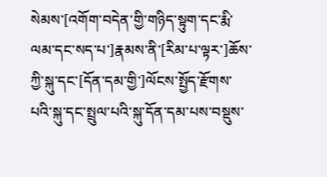སེམས་[འགོག་བདེན་གྱི་གཉིད་སྟུག་དང་རྨི་ལམ་དང་སད་པ་]རྣམས་ནི་[རིམ་པ་ལྟར་]ཆོས་ཀྱི་སྐུ་དང་[དོན་དམ་གྱི་]ལོངས་སྤྱོད་རྫོགས་པའི་སྐུ་དང་སྤྲུལ་པའི་སྐུ་དོན་དམ་པས་བསྡུས་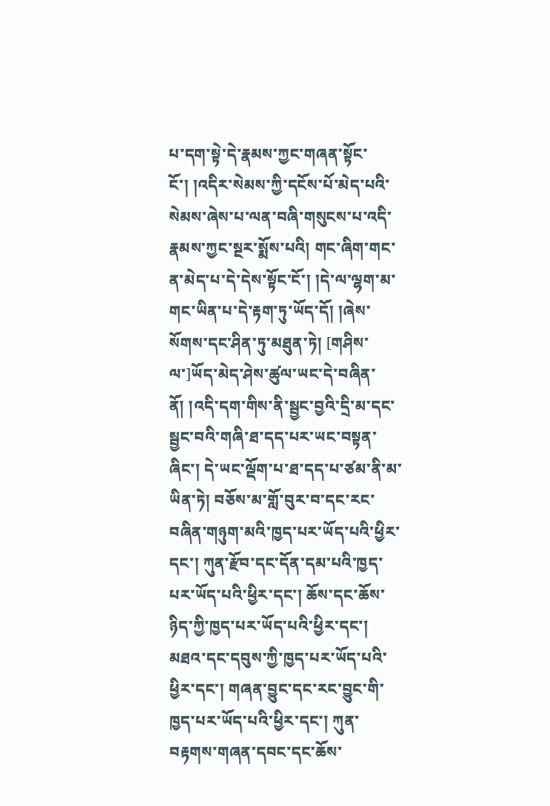པ་དག་སྟེ་དེ་རྣམས་ཀྱང་གཞན་སྟོང་ངོ་། །འདིར་སེམས་ཀྱི་དངོས་པོ་མེད་པའི་སེམས་ཞེས་པ་ལན་བཞི་གསུངས་པ་འདི་རྣམས་ཀྱང་སྔར་སྨོས་པའི། གང་ཞིག་གང་ན་མེད་པ་དེ་དེས་སྟོང་ངོ་། །དེ་ལ་ལྷག་མ་གང་ཡིན་པ་དེ་རྟག་ཏུ་ཡོད་དོ། །ཞེས་སོགས་དང་ཤིན་ཏུ་མཐུན་ཏེ། [གཤིས་ལ་]ཡོད་མེད་ཤེས་ཚུལ་ཡང་དེ་བཞིན་ནོ། །འདི་དག་གིས་ནི་སྦྱང་བྱའི་དྲི་མ་དང་སྦྱང་བའི་གཞི་ཐ་དད་པར་ཡང་བསྟན་ཞིང་། དེ་ཡང་ལྡོག་པ་ཐ་དད་པ་ཙམ་ནི་མ་ཡིན་ཏེ། བཅོས་མ་གློ་བུར་བ་དང་རང་བཞིན་གཉུག་མའི་ཁྱད་པར་ཡོད་པའི་ཕྱིར་དང་། ཀུན་རྫོབ་དང་དོན་དམ་པའི་ཁྱད་པར་ཡོད་པའི་ཕྱིར་དང་། ཆོས་དང་ཆོས་ཉིད་ཀྱི་ཁྱད་པར་ཡོད་པའི་ཕྱིར་དང་། མཐའ་དང་དབུས་ཀྱི་ཁྱད་པར་ཡོད་པའི་ཕྱིར་དང་། གཞན་བྱུང་དང་རང་བྱུང་གི་ཁྱད་པར་ཡོད་པའི་ཕྱིར་དང་། ཀུན་བརྟགས་གཞན་དབང་དང་ཆོས་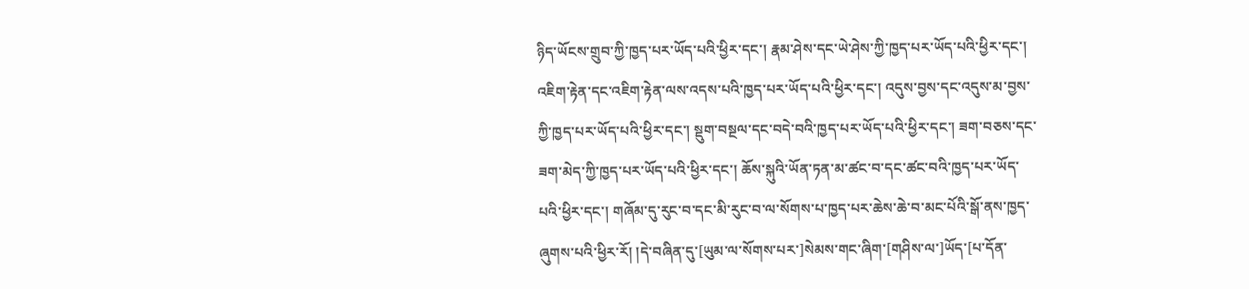ཉིད་ཡོངས་གྲུབ་ཀྱི་ཁྱད་པར་ཡོད་པའི་ཕྱིར་དང་། རྣམ་ཤེས་དང་ཡེ་ཤེས་ཀྱི་ཁྱད་པར་ཡོད་པའི་ཕྱིར་དང་། འཇིག་རྟེན་དང་འཇིག་རྟེན་ལས་འདས་པའི་ཁྱད་པར་ཡོད་པའི་ཕྱིར་དང་། འདུས་བྱས་དང་འདུས་མ་བྱས་ཀྱི་ཁྱད་པར་ཡོད་པའི་ཕྱིར་དང་། སྡུག་བསྔལ་དང་བདེ་བའི་ཁྱད་པར་ཡོད་པའི་ཕྱིར་དང་། ཟག་བཅས་དང་ཟག་མེད་ཀྱི་ཁྱད་པར་ཡོད་པའི་ཕྱིར་དང་། ཆོས་སྐུའི་ཡོན་ཏན་མ་ཚང་བ་དང་ཚང་བའི་ཁྱད་པར་ཡོད་པའི་ཕྱིར་དང་། གཞོམ་དུ་རུང་བ་དང་མི་རུང་བ་ལ་སོགས་པ་ཁྱད་པར་ཆེས་ཆེ་བ་མང་པོའི་སྒོ་ནས་ཁྱད་ཞུགས་པའི་ཕྱིར་རོ། །དེ་བཞིན་དུ་[ཡུམ་ལ་སོགས་པར་]སེམས་གང་ཞིག་[གཤིས་ལ་]ཡོད་[པ་དོན་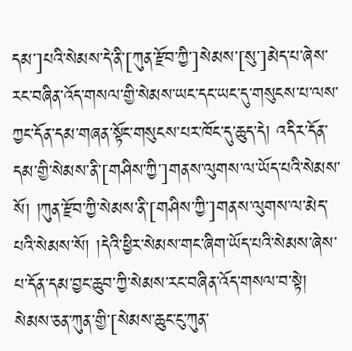དམ་]པའི་སེམས་དེ་ནི་[ཀུན་རྫོབ་ཀྱི་]སེམས་[སུ་]མེད་པ་ཞེས་རང་བཞིན་འོད་གསལ་གྱི་སེམས་ཡང་དང་ཡང་དུ་གསུངས་པ་ལས་ཀྱང་དོན་དམ་གཞན་སྟོང་གསུངས་པར་ཁོང་དུ་ཆུད་དེ། འདིར་དོན་དམ་གྱི་སེམས་ནི་[གཤིས་ཀྱི་]གནས་ལུགས་ལ་ཡོད་པའི་སེམས་སོ། །ཀུན་རྫོབ་ཀྱི་སེམས་ནི་[གཤིས་ཀྱི་]གནས་ལུགས་ལ་མེད་པའི་སེམས་སོ། །དེའི་ཕྱིར་སེམས་གང་ཞིག་ཡོད་པའི་སེམས་ཞེས་པ་དོན་དམ་བྱང་ཆུབ་ཀྱི་སེམས་རང་བཞིན་འོད་གསལ་བ་སྟེ། སེམས་ཅན་ཀུན་གྱི་[སེམས་ཆུང་ངུ་ཀུན་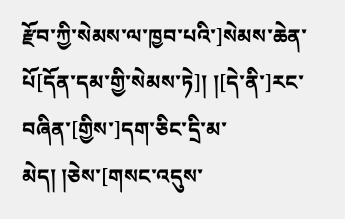རྫོབ་ཀྱི་སེམས་ལ་ཁྱབ་པའི་]སེམས་ཆེན་པོ[དོན་དམ་གྱི་སེམས་ཏེ]། །[དེ་ནི་]རང་བཞིན་[གྱིས་]དག་ཅིང་དྲི་མ་མེད། །ཅེས་[གསང་འདུས་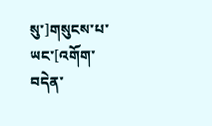སུ་]གསུངས་པ་ཡང་[འགོག་བདེན་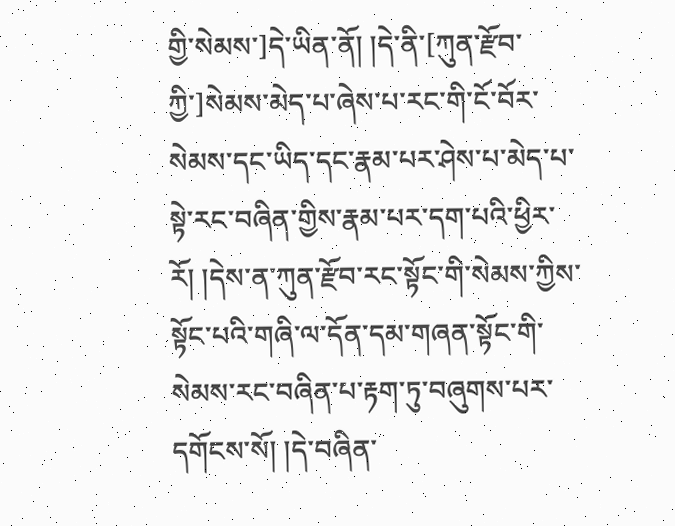གྱི་སེམས་]དེ་ཡིན་ནོ། །དེ་ནི་[ཀུན་རྫོབ་ཀྱི་]སེམས་མེད་པ་ཞེས་པ་རང་གི་ངོ་བོར་སེམས་དང་ཡིད་དང་རྣམ་པར་ཤེས་པ་མེད་པ་སྟེ་རང་བཞིན་གྱིས་རྣམ་པར་དག་པའི་ཕྱིར་རོ། །དེས་ན་ཀུན་རྫོབ་རང་སྟོང་གི་སེམས་ཀྱིས་སྟོང་པའི་གཞི་ལ་དོན་དམ་གཞན་སྟོང་གི་སེམས་རང་བཞིན་པ་རྟག་ཏུ་བཞུགས་པར་དགོངས་སོ། །དེ་བཞིན་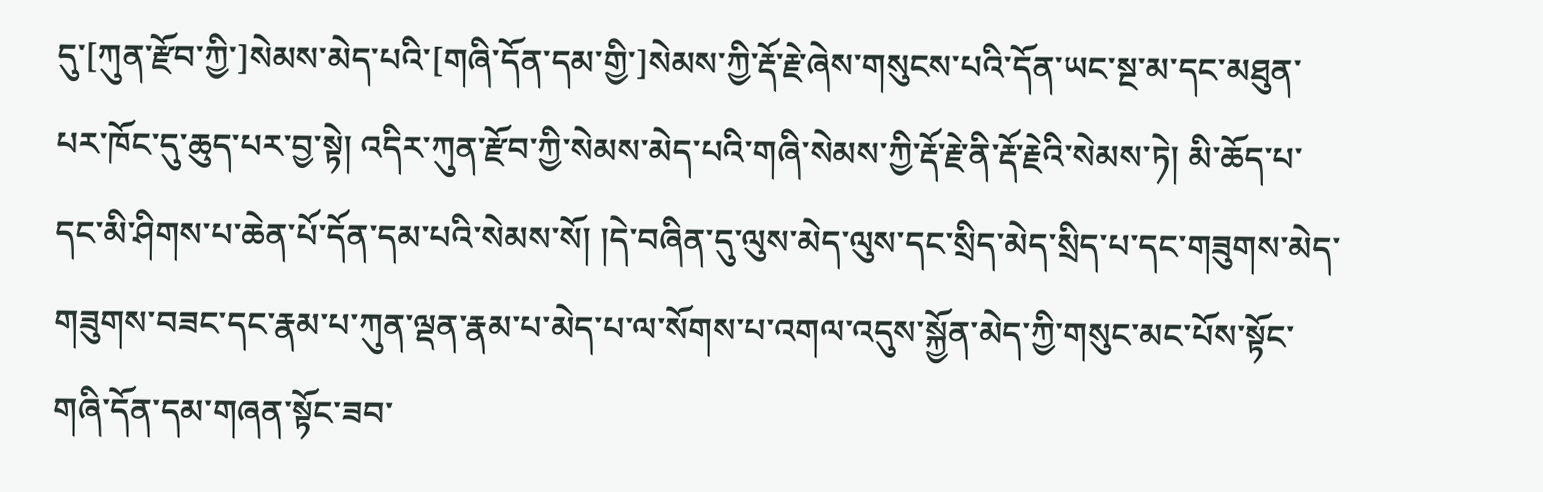དུ་[ཀུན་རྫོབ་ཀྱི་]སེམས་མེད་པའི་[གཞི་དོན་དམ་གྱི་]སེམས་ཀྱི་རྡོ་རྗེ་ཞེས་གསུངས་པའི་དོན་ཡང་སྔ་མ་དང་མཐུན་པར་ཁོང་དུ་ཆུད་པར་བྱ་སྟེ། འདིར་ཀུན་རྫོབ་ཀྱི་སེམས་མེད་པའི་གཞི་སེམས་ཀྱི་རྡོ་རྗེ་ནི་རྡོ་རྗེའི་སེམས་ཏེ། མི་ཆོད་པ་དང་མི་ཤིགས་པ་ཆེན་པོ་དོན་དམ་པའི་སེམས་སོ། །དེ་བཞིན་དུ་ལུས་མེད་ལུས་དང་སྲིད་མེད་སྲིད་པ་དང་གཟུགས་མེད་གཟུགས་བཟང་དང་རྣམ་པ་ཀུན་ལྡན་རྣམ་པ་མེད་པ་ལ་སོགས་པ་འགལ་འདུས་སྐྱོན་མེད་ཀྱི་གསུང་མང་པོས་སྟོང་གཞི་དོན་དམ་གཞན་སྟོང་ཟབ་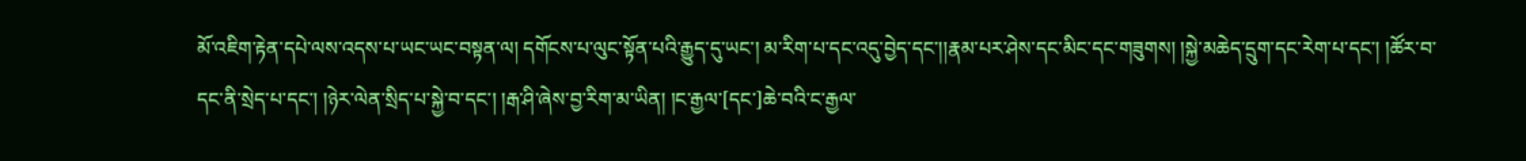མོ་འཇིག་རྟེན་དཔེ་ལས་འདས་པ་ཡང་ཡང་བསྟན་ལ། དགོངས་པ་ལུང་སྟོན་པའི་རྒྱུད་དུ་ཡང་། མ་རིག་པ་དང་འདུ་བྱེད་དང་།།རྣམ་པར་ཤེས་དང་མིང་དང་གཟུགས། །སྐྱེ་མཆེད་དྲུག་དང་རེག་པ་དང་། །ཚོར་བ་དང་ནི་སྲེད་པ་དང་། །ཉེར་ལེན་སྲིད་པ་སྐྱེ་བ་དང་། །རྒ་ཤི་ཞེས་བྱ་རིག་མ་ཡིན། །ང་རྒྱལ་[དང་]ཆེ་བའི་ང་རྒྱལ་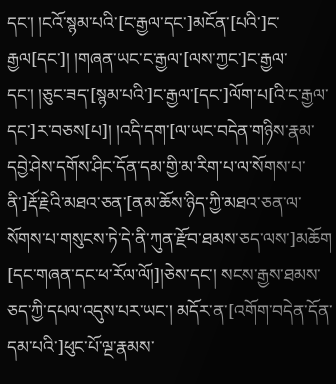དང་། །ངའོ་སྙམ་པའི་[ང་རྒྱལ་དང་]མངོན་[པའི་]ང་རྒྱལ[དང་]། །གཞན་ཡང་ང་རྒྱལ་[ལས་ཀྱང་]ང་རྒྱལ་དང་། །ཅུང་ཟད་[སྙམ་པའི་]ང་རྒྱལ་[དང་]ལོག་པ[འི་ང་རྒྱལ་དང་]ར་བཅས[པ]། །འདི་དག་[ལ་ཡང་བདེན་གཉིས་རྣམ་དབྱེ་ཤེས་དགོས་ཤིང་དོན་དམ་གྱི་མ་རིག་པ་ལ་སོགས་པ་ནི་]རྡོ་རྗེའི་མཐའ་ཅན་[ནམ་ཆོས་ཉིད་ཀྱི་མཐའ་ཅན་ལ་སོགས་པ་གསུངས་ཏེ་དེ་ནི་ཀུན་རྫོབ་ཐམས་ཅད་ལས་]མཆོག [དང་གཞན་དང་ཕ་རོལ་ལོ།]།ཅེས་དང་། སངས་རྒྱས་ཐམས་ཅད་ཀྱི་དཔལ་འདུས་པར་ཡང་། མདོར་ན་[འགོག་བདེན་དོན་དམ་པའི་]ཕུང་པོ་ལྔ་རྣམས་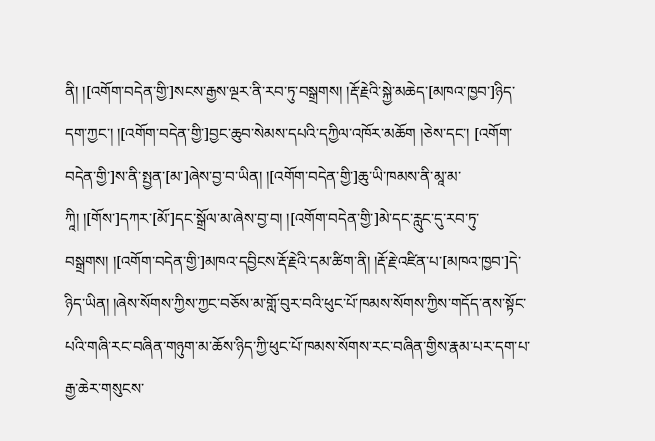ནི། །[འགོག་བདེན་གྱི་]སངས་རྒྱས་ལྔར་ནི་རབ་ཏུ་བསྒྲགས། །རྡོ་རྗེའི་སྐྱེ་མཆེད་[མཁའ་ཁྱབ་]ཉིད་དག་ཀྱང་། །[འགོག་བདེན་གྱི་]བྱང་ཆུབ་སེམས་དཔའི་དཀྱིལ་འཁོར་མཆོག །ཅེས་དང་། [འགོག་བདེན་གྱི་]ས་ནི་སྤྱན་[མ་]ཞེས་བྱ་བ་ཡིན། །[འགོག་བདེན་གྱི་]ཆུ་ཡི་ཁམས་ནི་མཱ་མ་ཀཱི། །[གོས་]དཀར་[མོ་]དང་སྒྲོལ་མ་ཞེས་བྱ་བ། །[འགོག་བདེན་གྱི་]མེ་དང་རླུང་དུ་རབ་ཏུ་བསྒྲགས། །[འགོག་བདེན་གྱི་]མཁའ་དབྱིངས་རྡོ་རྗེའི་དམ་ཚིག་ནི། །རྡོ་རྗེ་འཛིན་པ་[མཁའ་ཁྱབ་]དེ་ཉིད་ཡིན། །ཞེས་སོགས་ཀྱིས་ཀྱང་བཅོས་མ་གློ་བུར་བའི་ཕུང་པོ་ཁམས་སོགས་ཀྱིས་གདོད་ནས་སྟོང་པའི་གཞི་རང་བཞིན་གཉུག་མ་ཆོས་ཉིད་ཀྱི་ཕུང་པོ་ཁམས་སོགས་རང་བཞིན་གྱིས་རྣམ་པར་དག་པ་རྒྱ་ཆེར་གསུངས་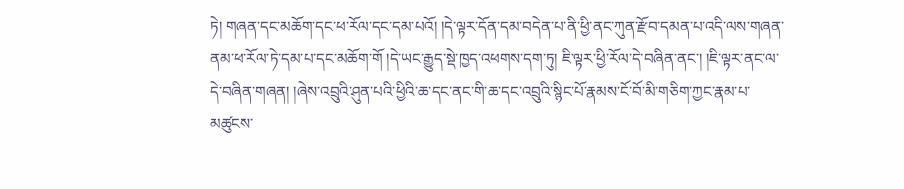ཏེ། གཞན་དང་མཆོག་དང་ཕ་རོལ་དང་དམ་པའོ། །དེ་ལྟར་དོན་དམ་བདེན་པ་ནི་ཕྱི་ནང་ཀུན་རྫོབ་དམན་པ་འདི་ལས་གཞན་ནམ་ཕ་རོལ་ཏེ་དམ་པ་དང་མཆོག་གོ །དེ་ཡང་རྒྱུད་སྡེ་ཁྱད་འཕགས་དག་ཏུ། ཇི་ལྟར་ཕྱི་རོལ་དེ་བཞིན་ནང་། །ཇི་ལྟར་ནང་ལ་དེ་བཞིན་གཞན། །ཞེས་འབྲུའི་ཤུན་པའི་ཕྱིའི་ཆ་དང་ནང་གི་ཆ་དང་འབྲུའི་སྙིང་པོ་རྣམས་ངོ་བོ་མི་གཅིག་ཀྱང་རྣམ་པ་མཚུངས་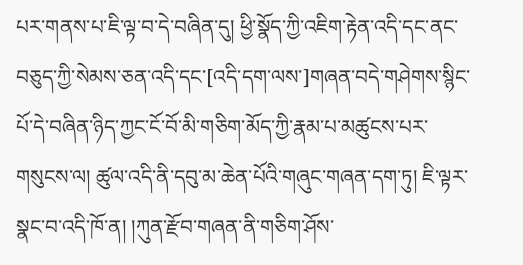པར་གནས་པ་ཇི་ལྟ་བ་དེ་བཞིན་དུ། ཕྱི་སྣོད་ཀྱི་འཇིག་རྟེན་འདི་དང་ནང་བཅུད་ཀྱི་སེམས་ཅན་འདི་དང་[འདི་དག་ལས་]གཞན་བདེ་གཤེགས་སྙིང་པོ་དེ་བཞིན་ཉིད་ཀྱང་ངོ་བོ་མི་གཅིག་མོད་ཀྱི་རྣམ་པ་མཚུངས་པར་གསུངས་ལ། ཚུལ་འདི་ནི་དབུ་མ་ཆེན་པོའི་གཞུང་གཞན་དག་ཏུ། ཇི་ལྟར་སྣང་བ་འདི་ཁོ་ན། །ཀུན་རྫོབ་གཞན་ནི་གཅིག་ཤོས་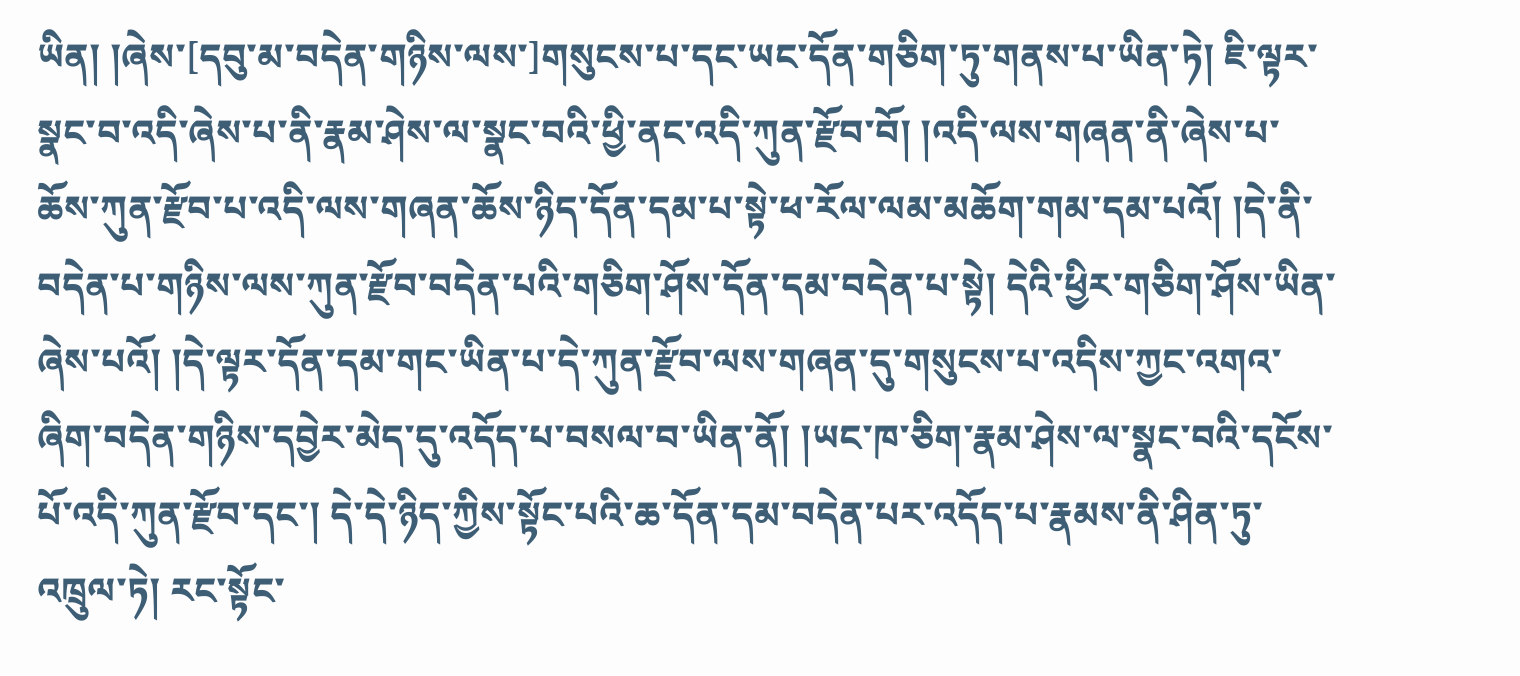ཡིན། །ཞེས་[དབུ་མ་བདེན་གཉིས་ལས་]གསུངས་པ་དང་ཡང་དོན་གཅིག་ཏུ་གནས་པ་ཡིན་ཏེ། ཇི་ལྟར་སྣང་བ་འདི་ཞེས་པ་ནི་རྣམ་ཤེས་ལ་སྣང་བའི་ཕྱི་ནང་འདི་ཀུན་རྫོབ་བོ། །འདི་ལས་གཞན་ནི་ཞེས་པ་ཆོས་ཀུན་རྫོབ་པ་འདི་ལས་གཞན་ཆོས་ཉིད་དོན་དམ་པ་སྟེ་ཕ་རོལ་ལམ་མཆོག་གམ་དམ་པའོ། །དེ་ནི་བདེན་པ་གཉིས་ལས་ཀུན་རྫོབ་བདེན་པའི་གཅིག་ཤོས་དོན་དམ་བདེན་པ་སྟེ། དེའི་ཕྱིར་གཅིག་ཤོས་ཡིན་ཞེས་པའོ། །དེ་ལྟར་དོན་དམ་གང་ཡིན་པ་དེ་ཀུན་རྫོབ་ལས་གཞན་དུ་གསུངས་པ་འདིས་ཀྱང་འགའ་ཞིག་བདེན་གཉིས་དབྱེར་མེད་དུ་འདོད་པ་བསལ་བ་ཡིན་ནོ། །ཡང་ཁ་ཅིག་རྣམ་ཤེས་ལ་སྣང་བའི་དངོས་པོ་འདི་ཀུན་རྫོབ་དང་། དེ་དེ་ཉིད་ཀྱིས་སྟོང་པའི་ཆ་དོན་དམ་བདེན་པར་འདོད་པ་རྣམས་ནི་ཤིན་ཏུ་འཁྲུལ་ཏེ། རང་སྟོང་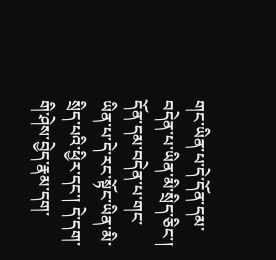གང་ཡིན་པ་དེ་དོན་དམ་བདེན་པ་ཡིན་མི་སྲིད་ཅིང་། དོན་དམ་བདེན་པ་གང་ཡིན་པ་དེ་རང་སྟོང་ཡིན་མི་སྲིད་པའི་ཕྱིར་དང་། དེ་དག་གི་ཤེས་བྱེད་རྣམ་དག་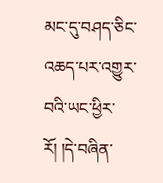མང་དུ་བཤད་ཅིང་འཆད་པར་འགྱུར་བའི་ཡང་ཕྱིར་རོ། །དེ་བཞིན་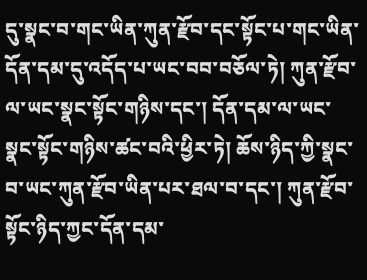དུ་སྣང་བ་གང་ཡིན་ཀུན་རྫོབ་དང་སྟོང་པ་གང་ཡིན་དོན་དམ་དུ་འདོད་པ་ཡང་བབ་བཅོལ་ཏེ། ཀུན་རྫོབ་ལ་ཡང་སྣང་སྟོང་གཉིས་དང་། དོན་དམ་ལ་ཡང་སྣང་སྟོང་གཉིས་ཚང་བའི་ཕྱིར་ཏེ། ཆོས་ཉིད་ཀྱི་སྣང་བ་ཡང་ཀུན་རྫོབ་ཡིན་པར་ཐལ་བ་དང་། ཀུན་རྫོབ་སྟོང་ཉིད་ཀྱང་དོན་དམ་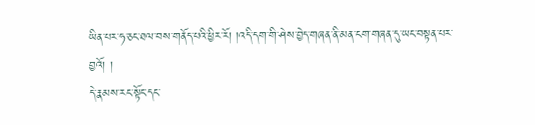ཡིན་པར་ཧ་ཅང་ཐལ་བས་གནོད་པའི་ཕྱིར་རོ། །འདི་དག་གི་ཤེས་བྱེད་གཞན་ནི་མན་ངག་གཞན་དུ་ཡང་བསྟན་པར་བྱའོ། །
དེ་རྣམས་རང་སྟོང་དང་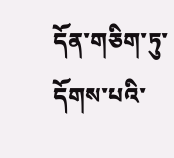དོན་གཅིག་ཏུ་དོགས་པའི་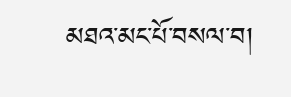མཐའ་མང་པོ་བསལ་བ།